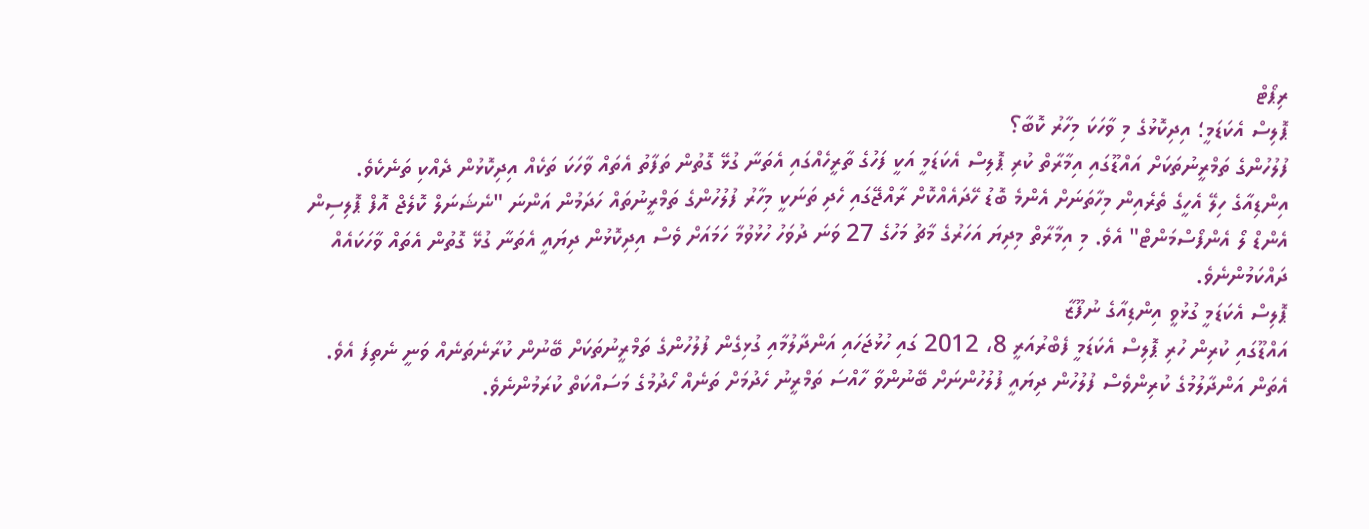ރިޕޯޓް
ޕޮލިސް އެކަޑަމީ؛ އިދިކޮޅުގެ މި ވާހަކަ މިހާރު ކޮބާ؟
ފުލުހުންގެ ތަމްރީނުތަކަށް އައްޑޫގައި އިމާރާތް ކުރި ޕޮލިސް އެކަޑަމީ އަކީ ފަހުގެ ތާރީހެއްގައި އެތަނާ ގުޅޭ ގޮތުން ތަފާތު އެތައް ވާހަކަ ތަކެއް އިދިކޮޅުން ދެއްކި ތަނެކެވެ.
އިންޑިއާގެ ހިލޭ އެހީގެ ތެރެއިން މިހާތަނަށް އެންމެ ބޮޑު ހޭދައެއްކޮށް ރާއްޖޭގައި ހެދި ތަނަކީ މިހާރު ފުލުހުންގެ ތަމްރީނުތައް ހަދަމުން އަންނަ "ނެޝަނަލް ކޮލެޖް އޮފް ޕޮލިސިން އެންޑް ލޯ އެންފޯސްމަންޓް" އެވެ. މި އިމާރާތް މިދިޔަ އަހަރުގެ މާޗު މަހުގެ 27 ވަނަ ދުވަހު ހުޅުވުމާ ހަމައަށް ވެސް އިދިކޮޅުން ދިޔައީ އެތަނާ ގުޅޭ ގޮތުން އެތައް ވާހަކައެއް ދައްކަމުންނެވެ.
ޕޮލިސް އެކަޑަމީ ގުޅުވީ އިންޑިއާގެ ނުފޫޒާ
އައްޑޫގައި ކުރިން ހުރި ޕޮލިސް އެކަޑަމީ ފެބްރުއަރީ 8، 2012 ގައި ހުޅުޖަހައި އަންދާލުމާއި ގުޅިގެން ފުލުހުންގެ ތަމްރީނުތަކަށް ބޭނުން ކުރާނެތަނެއް ވަނީ ނެތިފަ އެވެ. އެތަން އަންދާލުމުގެ ކުރިންވެސް ފުލުހުން ދިޔައީ ފުލުހުންނަށް ބޭނުންވާ ހާއްސަ ތަމްރީނު ހެދުމަށް ތަނެއް ހޯދުމުގެ މަސައްކަތް ކުރަމުންނެވެ.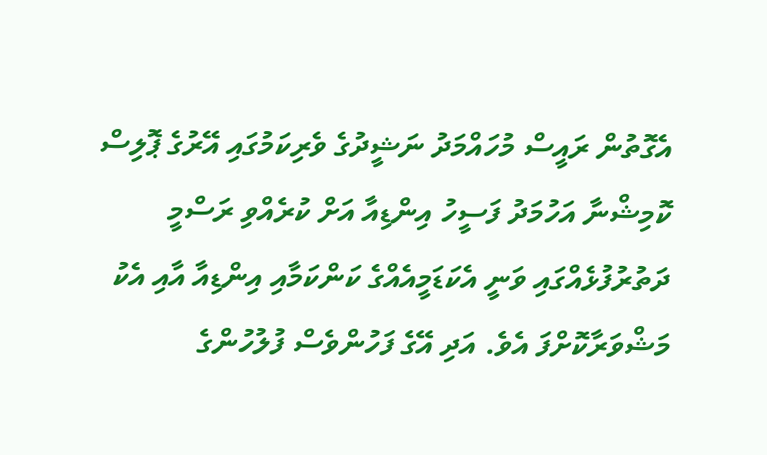އެގޮތުން ރައީސް މުހައްމަދު ނަޝީދުގެ ވެރިކަމުގައި އޭރުގެ ޕޮލިސް ކޮމިޝްނާ އަހުމަދު ފަސީހު އިންޑިއާ އަށް ކުރެއްވި ރަސްމީ ދަތުރުފުޅެއްގައި ވަނީ އެކަޑަމީއެއްގެ ކަންކަމާއި އިންޑިއާ އާއި އެކު މަޝްވަރާކޮށްފަ އެވެ. އަދި އޭގެ ފަހުންވެސް ފުލުހުންގެ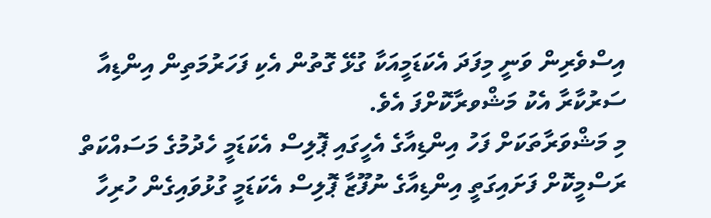އިސްވެރިން ވަނީ މިފަދަ އެކަޑަމީއަކާ ގުޅޭ ގޮތުން އެކި ފަހަރުމަތިން އިންޑިއާ ސަރުކާރާ އެކު މަޝްވރާކޮށްފަ އެވެ.
މި މަޝްވަރާތަކަށް ފަހު އިންޑިއާގެ އެހީގައި ޕޮލިސް އެކަޑަމީ ހެދުމުގެ މަސައްކަތް ރަސްމީކޮށް ފަށައިގަތީ އިންޑިއާގެ ނުފޫޒާ ޕޮލިސް އެކަޑަމީ ގުޅުވައިގެން ހުރިހާ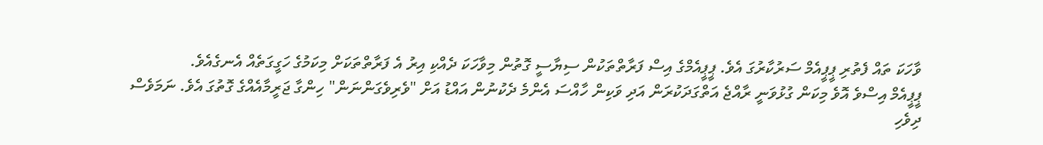ވާހަކަ ތައް ފެތުރި ޕީޕީއެމް ސަރުކާރުގަ އެވެ. ޕީޕީއެމްގެ އިސް ފަރާތްތަކުން ސިޔާސީ ގޮތުން މިވާހަކަ ދެއްކި އިރު އެ ފަރާތްތަކަށް މިކަމުގެ ހަގީގަތެއް އެނގެއެވެ.
ޕީޕީއެމް އިސްވެ އޮވެ މިކަން ގުޅުވަނީ ރާއްޖެ އަތްގަދަކުރަން އަދި ވަކިން ހާއްސަ އެންމެ ދެކުނުން އައްޑު އަށް "ވެރިވެގަންނަން" ހިންގާ ޖަރީމާއެއްގެ ގޮތުގަ އެވެ. ނަމަވެސް ދިވެހި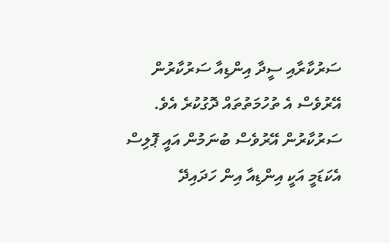ސަރުކާރާއި ސީދާ އިންޑިއާ ސަރުކާރުން އޭރުވެސް އެ ތުހުމަތުތައް ދޮގުކުރެ އެވެ.
ސަރުކާރުން އޭރުވެސް ބުނަމުން އައީ ޕޮލިސް އެކަޑަމީ އަކީ އިންޑިއާ އިން ހަދައިދޭ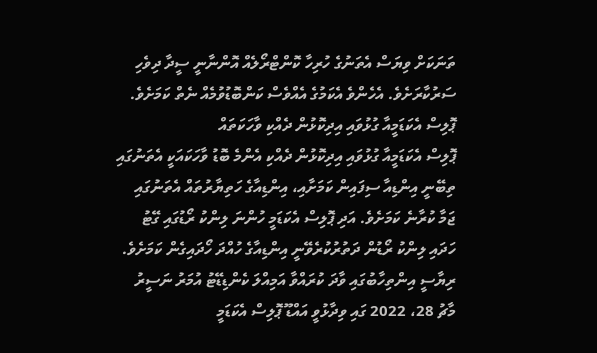ތަނަކަށް ވިޔަސް އެތަނުގެ ހުރިހާ ކޮންޓްރޯލެއް އޮންނާނީ ސީދާ ދިވެހި ސަރުކާރަށެވެ. އެހެންވެ އެކަމުގެ އެއްވެސް ކަންބޮޑުވުމެއް ނެތް ކަމަށެވެ.
ޕޮލިސް އެކަޑަމީއާ ގުޅުވައި އިދިކޮޅުން ދެއްކި ވާހަކަތައް
ޕޮލިސް އެކަޑަމީއާ ގުޅުވައި އިދިކޮޅުން ދެއްކި އެންމެ ބޮޑު ވާހަކައަކީ އެތަނުގައި ތިބޭނީ އިންޑިއާ ސިފައިން ކަމަށާއި، އިންޑިއާގެ ހަތިޔާރުތައް އެތަނުގައި ޖަމާ ކުރާނެ ކަމަށެވެ. އަދި ޕޮލިސް އެކަޑަމީ ހުންނަ ލިންކު ރޯޑުގައި ގޭޓު ހަދައި ލިންކު ރޯޑުން ދަތުރުކުރެވޭނީ އިންޑިއާގެ ހުއްދަ ހޯދައިގެން ކަމަށެވެ.
ރިޔާސީ އިންތިހާބުގައި ވާދަ ކުރައްވާ އަމިއްލަ ކެންޑިޑޭޓު އުމަރު ނަސީރު މާޗު 28، 2022 ގައި ވިދާޅުވީ އައްޑޫ ޕޮލިސް އެކަޑަމީ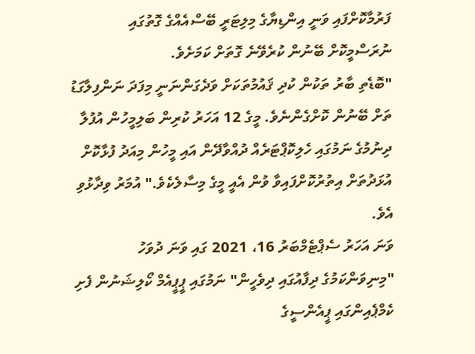ފަރުމާކޮށްފައި ވަނީ އިންޑިޔާގެ މިލިޓަރީ ބޭސްއެއްގެ ގޮތުގައި ނުރަސްމީކޮށް ބޭނުން ކުރެވޭނެ ގޮތަށް ކަމަށެވެ.
"ބޮޑެތި ބާރު ތަކުން ކުދި ޤައުމުތަކަށް ވަދެގަންނަނީ މިފަދަ ނަންފިލާގަޑު ތަށް ބޭނުން ކޮށްގެންނެވެ. މީގެ 12 އަހަރު ކުރިން ބަލިމީހުން އުފުލާ ދިނުމުގެ ނަމުގައި ހެލިކޮޕްޓަރެއް ދުއްވާދޭން އައި މީހުން މިއަދު ފުޅާކޮށް އުޅަދުތަށް އިތުރުކޮށްފައިވާ ވުން އެއީ މީގެ މިސާލެކެވެ." އުމަރު ވިދާޅުވި އެވެ.
ވަނަ އަހަރު ސެޕްޓެމްބަރު 16، 2021 ގައި ވަނަ ދުވަހު "މިނިވަންކަމުގެ ދިފާއުގައި ދިވެހީން" ނަމުގައި ޕީޕީއެމް ކޯލިޝަނުން ފެށި ކެމްޕެއިންގައި ޕީއެންސީގެ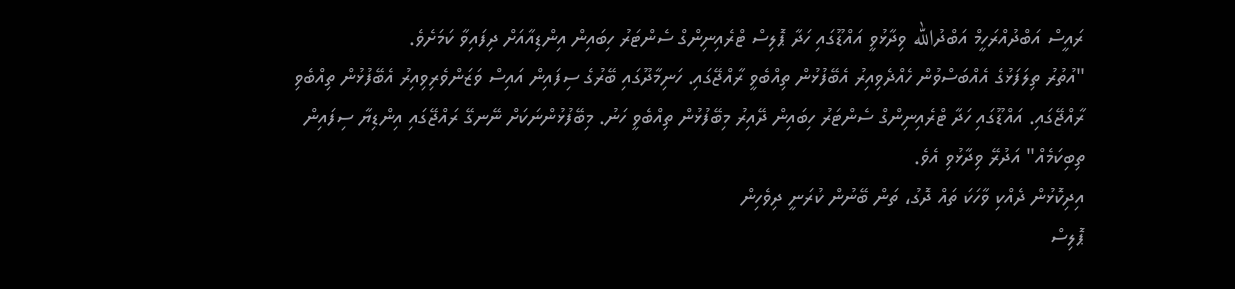ރައީސް އަބްދުއްރަހީމް އަބްދުالله ވިދާޅުވީ އައްޑޫގައި ހަދާ ޕޮލިސް ޓްރެއިނިންގް ސެންޓަރު ހިބައިން އިންޑިއާއަށް ދިފައިވާ ކަމަށެވެ.
"އުތުރު ތިލަފަޅުގެ އެއްބަސްވުން ހެއްދެވިއިރު އެބޭފުޅުން ތިއްބެވީ ރާއްޖޭގައި. ހަނިމާދޫގައި ބޭރުގެ ސިފައިން އައިސް ވަޒަންވެރިވިއިރު އެބޭފުޅުން ތިއްބެވި ރާއްޖޭގައި. އައްޑޫގައި ހަދާ ޓްރެއިނިންގް ސެންޓަރު ހިބައިން ދޭއިރު މިބޭފުޅުން ތިއްބެވީ ހަނު. މިބޭފުޅުންނަކަށް ނޭނގޭ ރައްޖޭގައި އިންޑިޔާ ސިފައިން ތިބިކަމެއް" އަދުރޭ ވިދާޅުވި އެވެ.
އިދިކޮޅުން ދެއްކި ވާހަކަ ތައް ދޮގު، ތަން ބޭނުން ކުރަނީ ދިވެހިން
ޕޮލިސް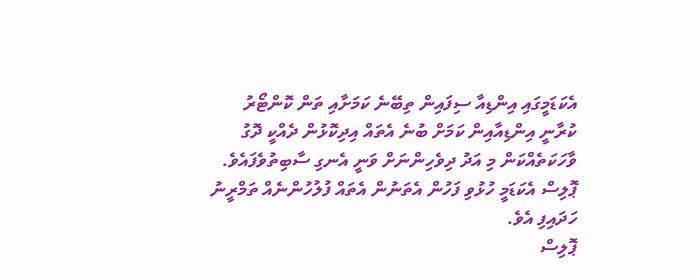އެކަޑަމީގައި އިންޑިއާ ސިފައިން ތިބޭނެ ކަމަށާއި ތަން ކޮންޓޯރު ކުރާނީ އިންޑިއާއިން ކަމަށް ބުނެ އެތައް އިދިކޮޅުން ދެއްކީ ދޮގު ވާހަކަތެއްކަން މި އަދު ދިވެހިންނަށް ވަނީ އެނގި ސާބިތުވެފައެވެ. ޕޮލިސް އެކަޑަމީ ހުޅުވި ފަހުން އެތަނުން އެތައް ފުލުހުންނެއް ތަމްރީނު ހަދައިފި އެވެ.
ޕޮލިސް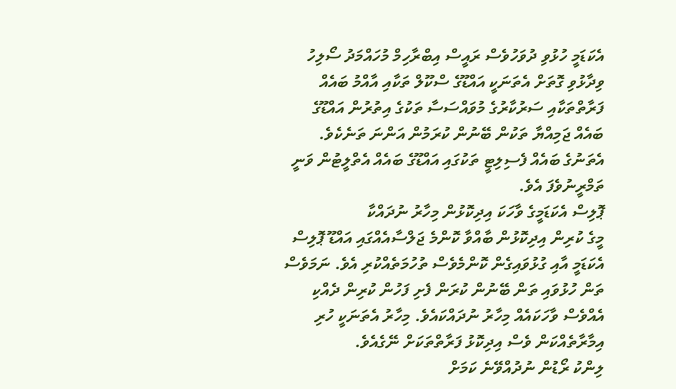އެކަޑަމީ ހުޅުވި ދުވަހުވެސް ރައީސް އިބްރާހިމް މުހައްމަދު ސޯލިހު ވިދާޅުވި ގޮތަށް އެތަނަކީ އައްޑޫގެ ސްކޫލް ތަކާއި އާއްމު ބައެއް ފަރާތްތަކާއި ސަރުކާރުގެ މުވައްސަސާ ތަކުގެ އިތުރުން އައްޑޫގެ ބައެއް ޖަމިއްޔާ ތަކުން ބޭނުން ކުރަމުން އަންނަ ތަނެކެވެ. އެތަނުގެ ބައެއް ފެސިލިޓީ ތަކުގައި އައްޑޫގެ ބައެއް އެތްލީޓުން ވަނީ ތަމްރީނުވެފަ އެވެ.
ޕޮލިސް އެކަޑަމީގެ ވާހަކަ އިދިކޮޅުން މިހާރު ނުދައްކާ
މީގެ ކުރިން އިދިކޮޅުން ބާއްވާ ކޮންމެ ޖަލްސާއެއްގައި އައްޑޫ ޕޮލިސް އެކަޑަމީ އާއި ގުޅުވައިގެން ކޮންމެވެސް ތުހުމަތެއްކުރި އެވެ. ނަމަވެސް ތަން ހުޅުވައި ތަން ބޭނުން ކުރަން ފެށި ފަހުން ކުރިން ދެއްކި އެއްވެސް ވާހަކައެއް މިހާރު ނުދައްކައެވެ. މިހާރު އެތަނަކީ ހުރި އިމާރާތެއްކަން ވެސް އިދިކޮޅު ފަރާތްތަކަށް ނޭގެއެވެ.
ލިންކު ރޯޑުން ނުދުއްވޭނެ ކަމަށް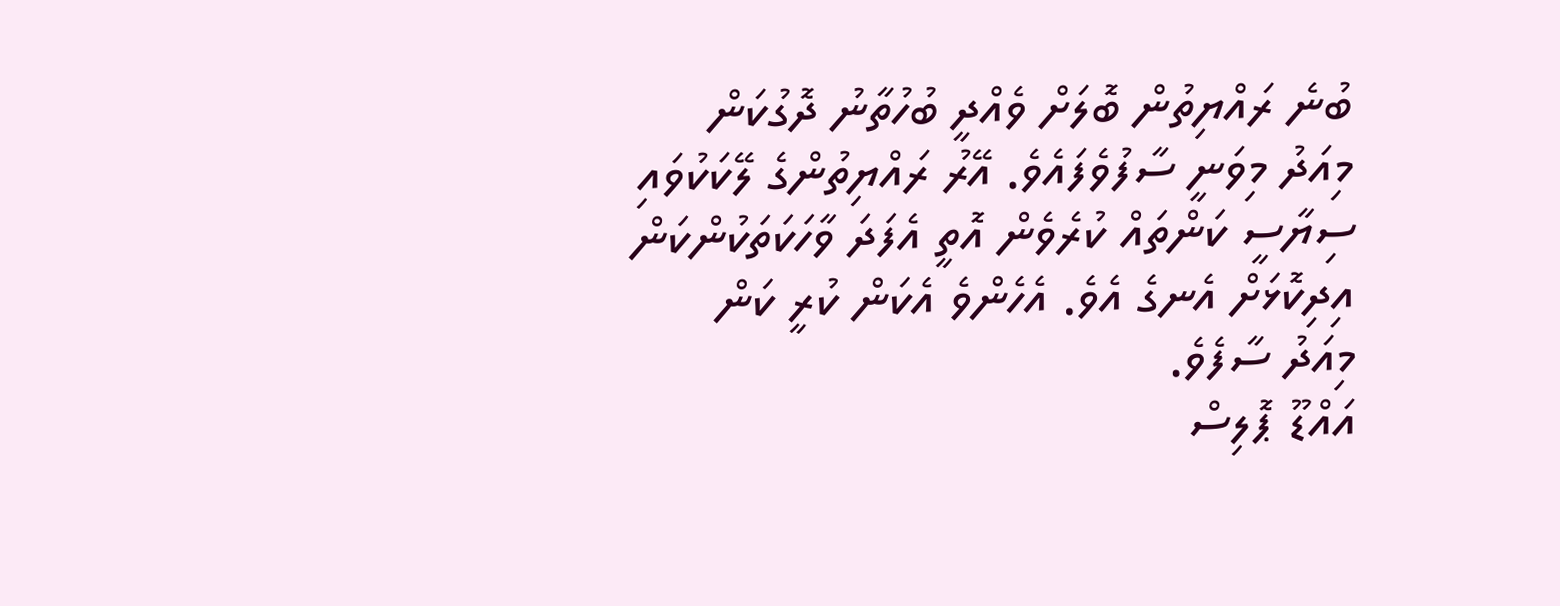ބުނެ ރައްޔިތުން ބޮލަށް ވެއްދީ ބުހުތާނު ދޮގުކަން މިއަދު މިވަނީ ސާފުވެފައެވެ. އޭރު ރައްޔިތުންގެ ލޭކަކުވައި ސިޔާސީ ކަންތައް ކުރެވެން އޮތީ އެފަދަ ވާހަކަތަކުންކަން އިދިކޮޅަށް އެނގެ އެވެ. އެހެންވެ އެކަން ކުރީ ކަން މިއަދު ސާފެވެ.
އައްޑޫ ޕޮލިސް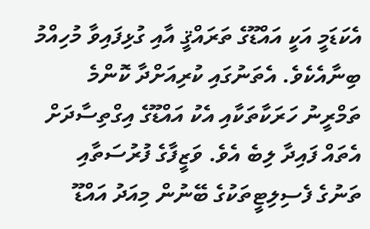އެކަޑަމީ އަކީ އައްޑޫގެ ތަރައްޤީ އާއި ގުޅިފައިވާ މުހިއްމު ބިނާއެކެވެ. އެތަނުގައި ކުރިއަށްދާ ކޮންމެ ތަމްރީނު ހަރަކާތަކާއި އެކު އައްޑޫގެ އިގްތިސާދަށް އެތައް ފައިދާ ލިބެ އެވެ. ވަޒީފާގެ ފުރުސަތާއި ތަނުގެ ފެސިލިޓީތަކުގެ ބޭނުން މިއަދު އައްޑޫ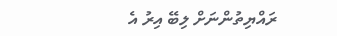ރައްޔިތުންނަށް ލިބޭ އިރު އެ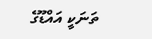ތަނަކީ އައްޑޫގެ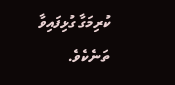ކުރިމަގާ ގުޅިފައިވާ ތަނެކެވެ.